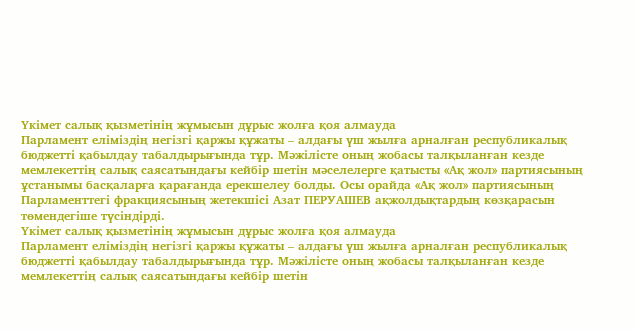Үкімет салық қызметінің жұмысын дұрыс жолға қоя алмауда
Парламент еліміздің негізгі қаржы құжаты – алдағы үш жылға арналған республикалық бюджетті қабылдау табалдырығында тұр. Мәжілісте оның жобасы талқыланған кезде мемлекеттің салық саясатындағы кейбір шетін мәселелерге қатысты «Ақ жол» партиясының ұстанымы басқаларға қарағанда ерекшелеу болды. Осы орайда «Ақ жол» партиясының Парламенттегі фракциясының жетекшісі Азат ПЕРУАШЕВ ақжолдықтардың көзқарасын төмендегіше түсіндірді.
Үкімет салық қызметінің жұмысын дұрыс жолға қоя алмауда
Парламент еліміздің негізгі қаржы құжаты – алдағы үш жылға арналған республикалық бюджетті қабылдау табалдырығында тұр. Мәжілісте оның жобасы талқыланған кезде мемлекеттің салық саясатындағы кейбір шетін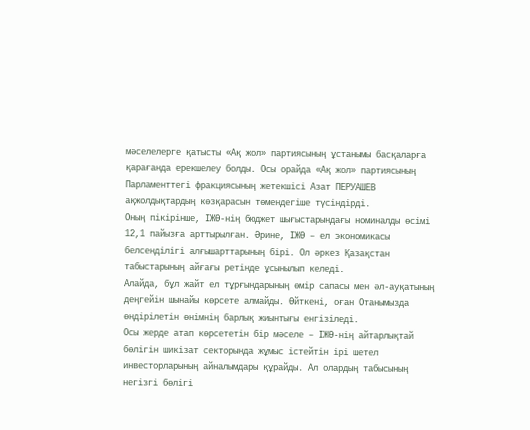мәселелерге қатысты «Ақ жол» партиясының ұстанымы басқаларға қарағанда ерекшелеу болды. Осы орайда «Ақ жол» партиясының Парламенттегі фракциясының жетекшісі Азат ПЕРУАШЕВ ақжолдықтардың көзқарасын төмендегіше түсіндірді.
Оның пікірінше, ІЖӨ-нің бюджет шығыстарындағы номиналды өсімі 12,1 пайызға арттырылған. Әрине, ІЖӨ – ел экономикасы белсенділігі алғышарттарының бірі. Ол әркез Қазақстан табыстарының айғағы ретінде ұсынылып келеді.
Алайда, бұл жайт ел тұрғындарының өмір сапасы мен әл-ауқатының деңгейін шынайы көрсете алмайды. Өйткені, оған Отанымызда өндірілетін өнімнің барлық жиынтығы енгізіледі.
Осы жерде атап көрсететін бір мәселе – ІЖӨ-нің айтарлықтай бөлігін шикізат секторында жұмыс істейтін ірі шетел инвесторларының айналымдары құрайды. Ал олардың табысының негізгі бөлігі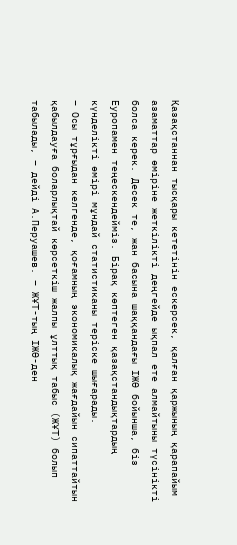Қазақстаннан тысқары кететінін ескерсек, қалған қаржының қарапайым азаматтар өміріне жеткілікті деңгейде ықпал ете алмайтыны түсінікті болса керек. Десек те, жан басына шаққандағы ІЖӨ бойынша, біз Еуропамен теңескендейміз. Бірақ көптеген қазақстандықтардың күнделікті өмірі мұндай статистиканы теріске шығарады.
– Осы тұрғыдан келгенде, қоғамның экономикалық жағдайын сипаттайтын қабылдауға боларлықтай көрсеткіш жалпы ұлттық табыс (ЖҰТ) болып табылады, – дейді А.Перуашев. – ЖҰТ-тың ІЖӨ-ден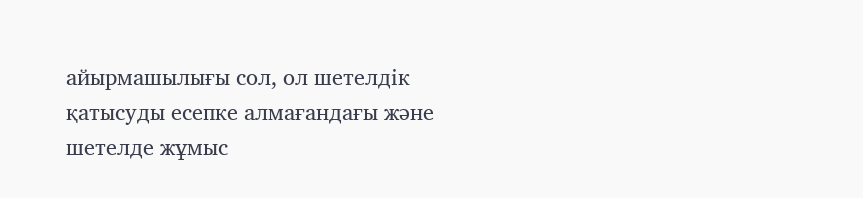айырмашылығы сол, ол шетелдік қатысуды есепке алмағандағы және шетелде жұмыс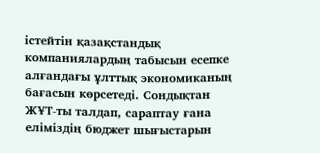істейтін қазақстандық компаниялардың табысын есепке алғандағы ұлттық экономиканың бағасын көрсетеді. Сондықтан ЖҰТ-ты талдап, сараптау ғана еліміздің бюджет шығыстарын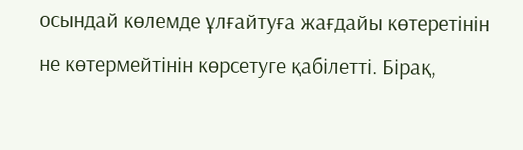осындай көлемде ұлғайтуға жағдайы көтеретінін не көтермейтінін көрсетуге қабілетті. Бірақ,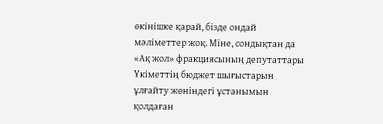өкінішке қарай, бізде ондай мәліметтер жоқ. Міне, сондықтан да «Ақ жол» фракциясының депутаттары Үкіметтің бюджет шығыстарын ұлғайту жөніндегі ұстанымын қолдаған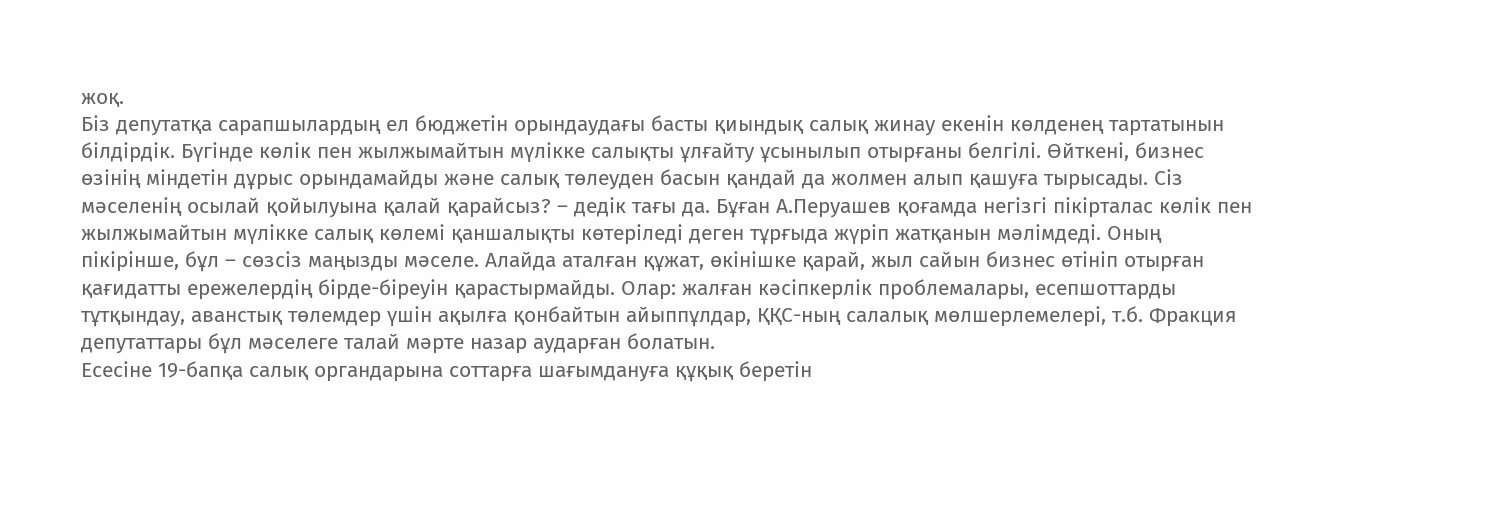жоқ.
Біз депутатқа сарапшылардың ел бюджетін орындаудағы басты қиындық салық жинау екенін көлденең тартатынын білдірдік. Бүгінде көлік пен жылжымайтын мүлікке салықты ұлғайту ұсынылып отырғаны белгілі. Өйткені, бизнес өзінің міндетін дұрыс орындамайды және салық төлеуден басын қандай да жолмен алып қашуға тырысады. Сіз мәселенің осылай қойылуына қалай қарайсыз? – дедік тағы да. Бұған А.Перуашев қоғамда негізгі пікірталас көлік пен жылжымайтын мүлікке салық көлемі қаншалықты көтеріледі деген тұрғыда жүріп жатқанын мәлімдеді. Оның пікірінше, бұл – сөзсіз маңызды мәселе. Алайда аталған құжат, өкінішке қарай, жыл сайын бизнес өтініп отырған қағидатты ережелердің бірде-біреуін қарастырмайды. Олар: жалған кәсіпкерлік проблемалары, есепшоттарды тұтқындау, аванстық төлемдер үшін ақылға қонбайтын айыппұлдар, ҚҚС-ның салалық мөлшерлемелері, т.б. Фракция депутаттары бұл мәселеге талай мәрте назар аударған болатын.
Есесіне 19-бапқа салық органдарына соттарға шағымдануға құқық беретін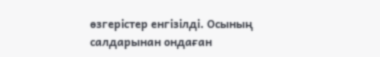өзгерістер енгізілді. Осының салдарынан ондаған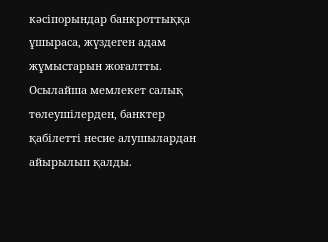кәсіпорындар банкроттыққа ұшыраса, жүздеген адам жұмыстарын жоғалтты. Осылайша мемлекет салық төлеушілерден, банктер қабілетті несие алушылардан айырылып қалды.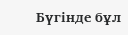Бүгінде бұл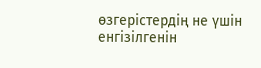өзгерістердің не үшін енгізілгенін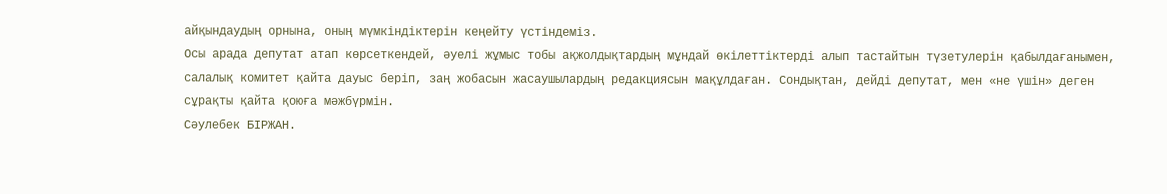айқындаудың орнына, оның мүмкіндіктерін кеңейту үстіндеміз.
Осы арада депутат атап көрсеткендей, әуелі жұмыс тобы ақжолдықтардың мұндай өкілеттіктерді алып тастайтын түзетулерін қабылдағанымен, салалық комитет қайта дауыс беріп, заң жобасын жасаушылардың редакциясын мақұлдаған. Сондықтан, дейді депутат, мен «не үшін» деген сұрақты қайта қоюға мәжбүрмін.
Сәулебек БІРЖАН.